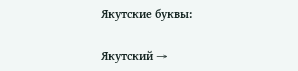Якутские буквы:

Якутский →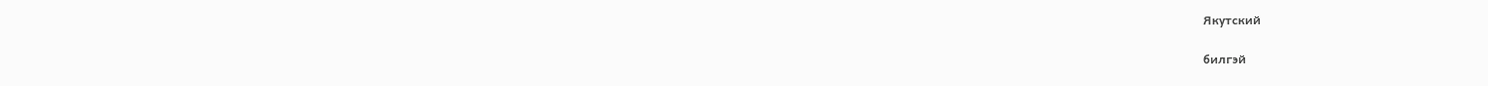Якутский

билгэй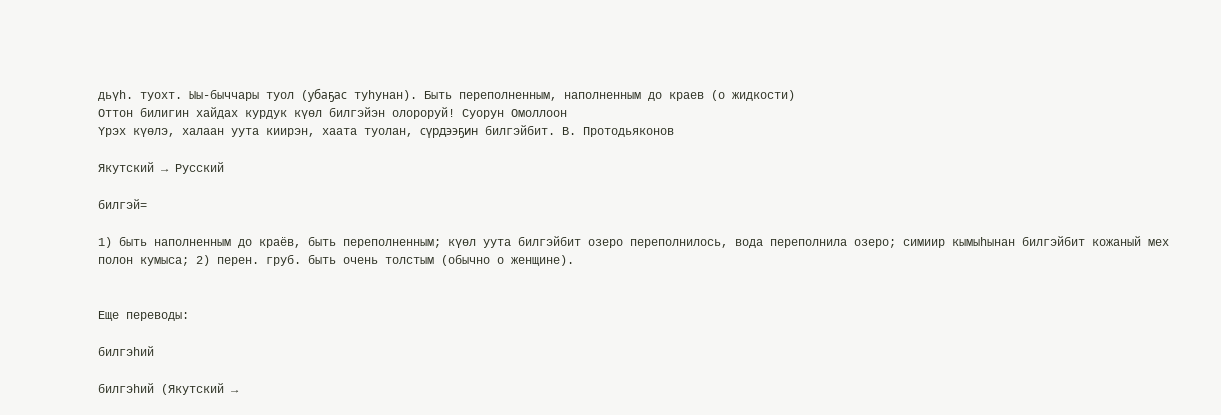дьүһ. туохт. Ыы-быччары туол (убаҕас туһунан). Быть переполненным, наполненным до краев (о жидкости)
Оттон билигин хайдах курдук күөл билгэйэн олороруй! Суорун Омоллоон
Үрэх күөлэ, халаан уута киирэн, хаата туолан, сүрдээҕин билгэйбит. В. Протодьяконов

Якутский → Русский

билгэй=

1) быть наполненным до краёв, быть переполненным; күөл уута билгэйбит озеро переполнилось, вода переполнила озеро; симиир кымыһынан билгэйбит кожаный мех полон кумыса; 2) перен. груб. быть очень толстым (обычно о женщине).


Еще переводы:

билгэһий

билгэһий (Якутский →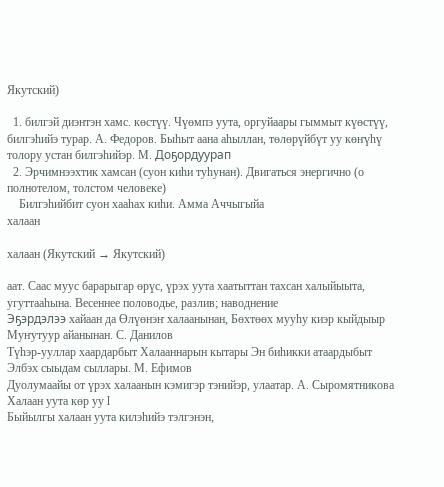Якутский)

  1. билгэй диэнтэн хамс. көстүү. Чүөмпэ уута, оргуйаары гыммыт күөстүү, билгэһийэ турар. А. Федоров. Быһыт аана аһыллан, төлөрүйбүт уу көҥүһү толору устан билгэһийэр. М. Доҕордуурап
  2. Эрчимнээхтик хамсан (суон киһи туһунан). Двигаться энергично (о полнотелом, толстом человеке)
    Билгэһийбит суон хааһах киһи. Амма Аччыгыйа
халаан

халаан (Якутский → Якутский)

аат. Саас муус барарыгар өрүс, үрэх уута хаатыттан тахсан халыйыыта, угуттааһына. Весеннее половодье, разлив; наводнение
Эҕэрдэлээ хайаан да Өлүөнэҥ халаанынан, Бөхтөөх мууһу киэр кыйдыыр Муҥутуур айанынан. С. Данилов
Түһэр-ууллар хаардарбыт Халааннарын кытары Эн биһикки атаардыбыт Элбэх сыыдам сыллары. М. Ефимов
Дуолумаайы от үрэх халаанын кэмигэр тэнийэр, улаатар. А. Сыромятникова
Халаан уута көр уу I
Быйылгы халаан уута килэһийэ тэлгэнэн,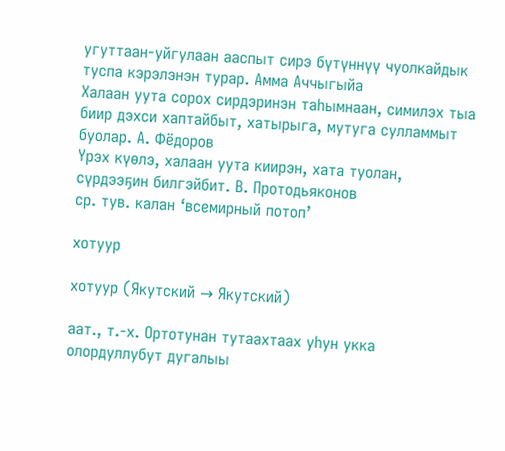угуттаан-уйгулаан ааспыт сирэ бүтүннүү чуолкайдык туспа кэрэлэнэн турар. Амма Аччыгыйа
Халаан уута сорох сирдэринэн таһымнаан, симилэх тыа биир дэхси хаптайбыт, хатырыга, мутуга сулламмыт буолар. А. Фёдоров
Үрэх күөлэ, халаан уута киирэн, хата туолан, сүрдээҕин билгэйбит. В. Протодьяконов
ср. тув. калан ‘всемирный потоп’

хотуур

хотуур (Якутский → Якутский)

аат., т.-х. Ортотунан тутаахтаах уһун укка олордуллубут дугалыы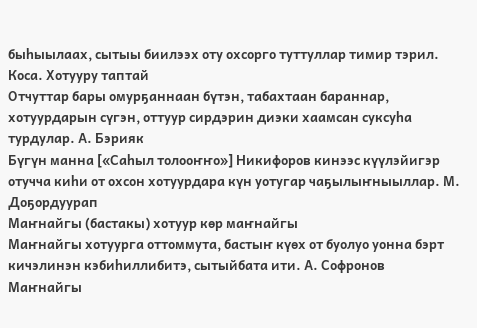быһыылаах, сытыы биилээх оту охсорго туттуллар тимир тэрил. Коса. Хотууру таптай
Отчуттар бары омурҕаннаан бүтэн, табахтаан бараннар, хотуурдарын сүгэн, оттуур сирдэрин диэки хаамсан суксуһа турдулар. А. Бэрияк
Бүгүн манна [«Саһыл толооҥҥо»] Никифоров кинээс күүлэйигэр отучча киһи от охсон хотуурдара күн уотугар чаҕылыҥныыллар. М. Доҕордуурап
Маҥнайгы (бастакы) хотуур көр маҥнайгы
Маҥнайгы хотуурга оттоммута, бастыҥ күөх от буолуо уонна бэрт кичэлинэн кэбиһиллибитэ, сытыйбата ити. А. Софронов
Маҥнайгы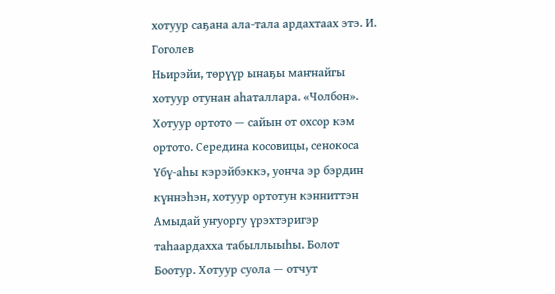хотуур саҕана ала-тала ардахтаах этэ. И. Гоголев
Ньирэйи, төрүүр ынаҕы маҥнайгы хотуур отунан аһаталлара. «Чолбон». Хотуур ортото — сайын от охсор кэм ортото. Середина косовицы, сенокоса
Үбү-аһы кэрэйбэккэ, уонча эр бэрдин күннэһэн, хотуур ортотун кэнниттэн Амыдай уҥуоргу үрэхтэригэр таһаардахха табыллыыһы. Болот Боотур. Хотуур суола — отчут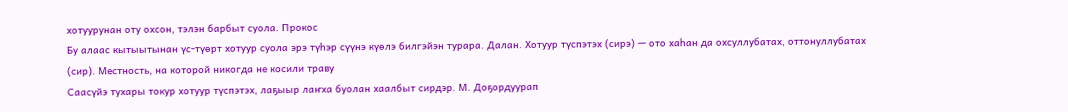хотуурунан оту охсон, тэлэн барбыт суола. Прокос
Бу алаас кытыытынан үс-түөрт хотуур суола эрэ түһэр сүүнэ күөлэ билгэйэн турара. Далан. Хотуур түспэтэх (сирэ) — ото хаһан да охсуллубатах, оттонуллубатах (сир). Местность, на которой никогда не косили траву
Саасүйэ тухары токур хотуур түспэтэх, лаҕыыр лаҥха буолан хаалбыт сирдэр. М. Доҕордуурап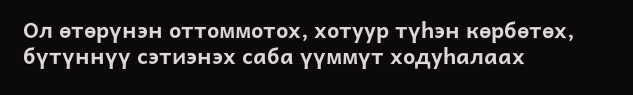Ол өтөрүнэн оттоммотох, хотуур түһэн көрбөтөх, бүтүннүү сэтиэнэх саба үүммүт ходуһалаах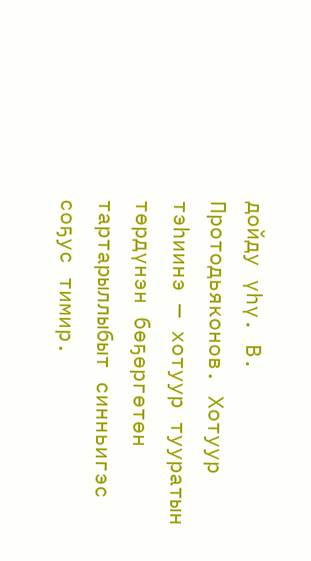дойду үһү. В. Протодьяконов. Хотуур тэһиинэ — хотуур тууратын төрдүнэн бөҕөргөтөн тартарыллыбыт синньигэс соҕус тимир.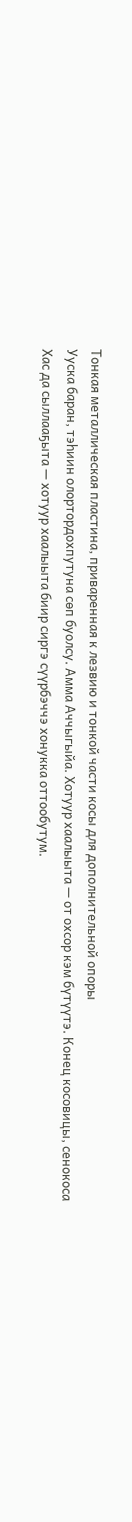Тонкая металлическая пластина, приваренная к лезвию и тонкой части косы для дополнительной опоры
Ууска баран, тэһиин олортордохпутуна сөп буолсу. Амма Аччыгыйа. Хотуур хаалыыта — от охсор кэм бүтүүтэ. Конец косовицы, сенокоса
Хас да сыллааҕыта — хотуур хаалыыта биир сиргэ сүүрбэччэ хонукка оттообутум.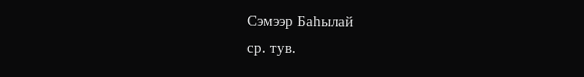Сэмээр Баһылай
ср. тув.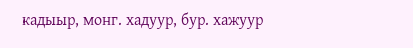кадыыр, монг. хадуур, бур. хажуур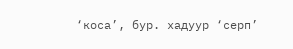‘коса’, бур. хадуур ‘серп’